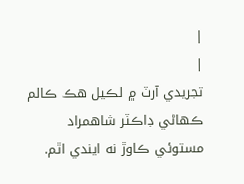|
|
تجريدي آرٽ ۾ لڪيل هڪ ڪالم ڪهاڻي ڊاڪٽر شاهمراد مستوئي ڪاوڙ نه ايندي اٿم.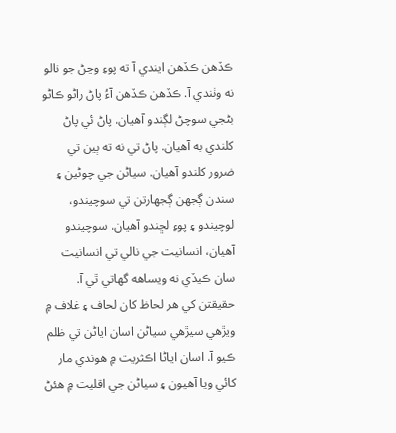ڪڏهن ڪڏهن ايندي آ ته پوءِ وڃڻ جو نالو نه وٺندي آ. ڪڏهن ڪڏهن آءُ پاڻ راڻو ڪاڻو بڻجي سوچڻ لڳندو آهيان. پاڻ ئي پاڻ کلندي به آهيان. پاڻ تي نه ته ٻين تي ضرور کلندو آهيان. سياڻن جي چوڻين ۽ سندن ڳجھن ڳجهارتن تي سوچيندو، لوچيندو ۽ پوءِ لڇندو آهيان. سوچيندو آهيان، انسانيت جي نالي تي انسانيت سان ڪيڏي نه ويساهه گهاتي ٿي آ. حقيقتن کي هر لحاظ کان لحاف ۽ غلاف ۾ ويڙهي سيڙهي سياڻن اسان اياڻن تي ظلم ڪيو آ. اسان اياڻا اڪثريت ۾ هوندي مار کائي ويا آهيون ۽ سياڻن جي اقليت ۾ هئڻ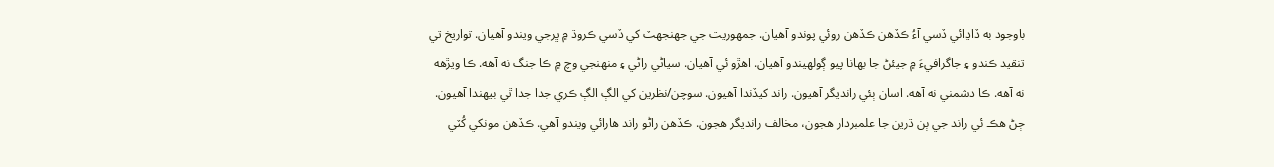باوجود به ڏاڍائي ڏسي آءُ ڪڏهن ڪڏهن روئي پوندو آهيان. جمهوريت جي جهنجهٽ کي ڏسي ڪروڌ ۾ ڀرجي ويندو آهيان. تواريخ تي تنقيد ڪندو ۽ جاگرافيءَ ۾ جيئڻ جا بهانا پيو ڳولهيندو آهيان. اهڙو ئي آهيان. سياڻي راڻي ۽ منهنجي وچ ۾ ڪا جنگ نه آهه. ڪا ويڙهه نه آهه. ڪا دشمني نه آهه. اسان ٻئي رانديگر آهيون. راند کيڏندا آهيون. سوچن/نظرين کي الڳ الڳ ڪري جدا جدا ٿي بيهندا آهيون. ڄڻ هڪ ئي راند جي ٻن ڌرين جا علمبردار هجون، مخالف رانديگر هجون. ڪڏهن راڻو راند هارائي ويندو آهي. ڪڏهن مونکي کُٽي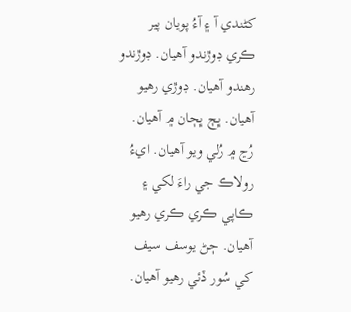کڻندي آ ۽ آءُ پويان پير ڪري ڊوڙندو آهيان. ڊوڙندو رهندو آهيان. ڊوڙي رهيو آهيان. ڀڄ ڀڄان ۾ آهيان. رُڃ ۾ رُلي ويو آهيان. ايءُ رولاڪ جي راءَ لکي ۽ ڪاپي ڪري ڪري رهيو آهيان. ڄڻ يوسف سيف کي سُور ڏئي رهيو آهيان.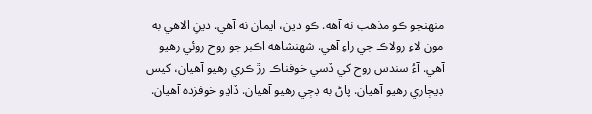منهنجو ڪو مذهب نه آهه. ڪو دين، ايمان نه آهي. دينِ الاهي به مون لاءِ رولاڪ جي راءِ آهي. شهنشاهه اڪبر جو روح روئي رهيو آهي. آءُ سندس روح کي ڏسي خوفناڪ رڙ ڪري رهيو آهيان، کيس ڊيڄاري رهيو آهيان. پاڻ به ڊڄي رهيو آهيان. ڏاڍو خوفزده آهيان.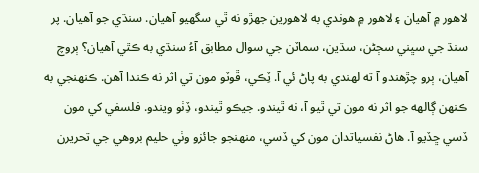لاهور ۾ آهيان ۽ لاهور ۾ هوندي به لاهورين جهڙو نه ٿي سگهيو آهيان. سنڌي جو آهيان. پر سنڌ جي سڀني سڄڻن، سڌين، سماٽن جي سوال مطابق آءُ سنڌي به ڪٿي آهيان؟ ٻروچ آهيان، ٻرو چڙهندو آ ته لهندي به پاڻ ئي آ. ٽِڪي، ڦوٽو مون تي اثر نه ڪندا آهن. ڪنهنجي به ڪنهن ڳالهه جو اثر نه مون تي ٿيو آ، نه ٿيندو. جيڪو ٿيندو، ڏِٺو ويندو. فلسفي کي مون ڏسي ڇڏيو آ. هاڻ نفسياتدان مون کي ڏسي، منهنجو جائزو وٺي حليم بروهي جي تحريرن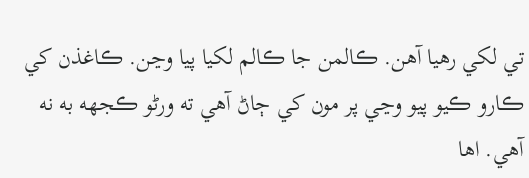تي لکي رهيا آهن. ڪالمن جا ڪالم لکيا پيا وڃن. ڪاغذن کي ڪارو ڪيو پيو وڃي پر مون کي ڄاڻ آهي ته ورڻو ڪجهه به نه آهي. اها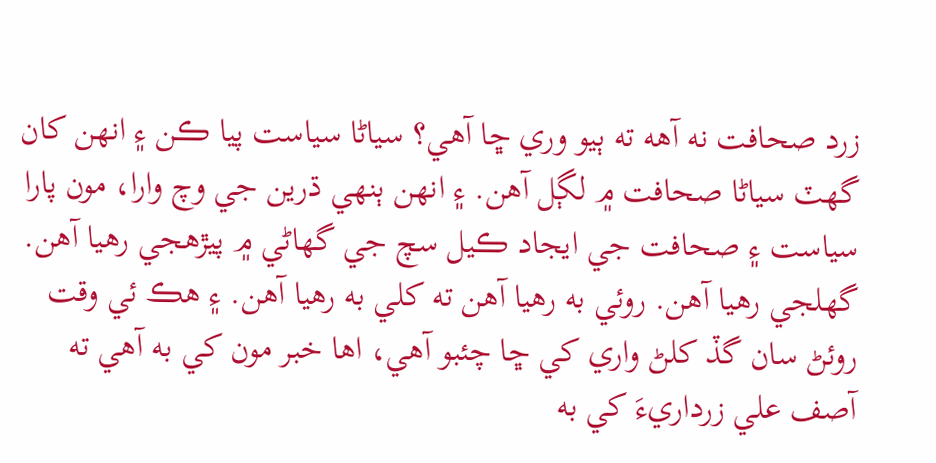زرد صحافت نه آهه ته ٻيو وري ڇا آهي؟ سياڻا سياست پيا ڪن ۽ انهن کان گهٽ سياڻا صحافت ۾ لڳل آهن. ۽ انهن ٻنهي ڌرين جي وچ وارا، مون پارا سياست ۽ صحافت جي ايجاد ڪيل سچ جي گهاڻي ۾ پيڙهجي رهيا آهن. گهلجي رهيا آهن. روئي به رهيا آهن ته کلي به رهيا آهن. ۽ هڪ ئي وقت روئڻ سان گڏ کلڻ واري کي ڇا چئبو آهي، اها خبر مون کي به آهي ته آصف علي زرداريءَ کي به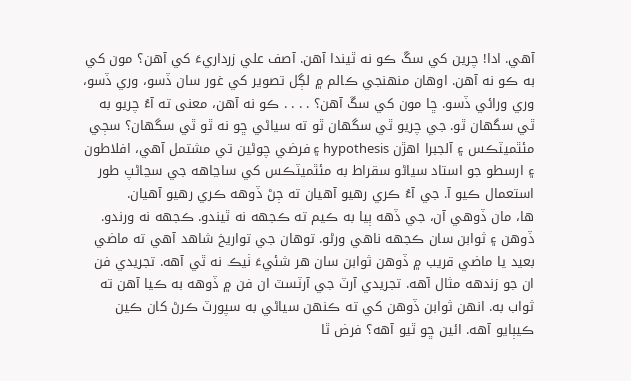آهي. ادا! چرين کي سڱ ڪو نه ٿيندا آهن. آصف علي زرداريءَ کي آهن؟ مون کي به ڪو نه آهن. اوهان منهنجي ڪالم ۾ لڳل تصوير کي غور سان ڏسو، وري ڏسو، وري ورائي ڏسو. ڇا مون کي سڱ آهن؟ . . . . ڪو نه آهن، معنى ته آءُ چريو به ٿي سگهان ٿو. جي چريو ٿي سگهان ٿو ته سياڻي ڇو نه ٿو ٿي سگهان؟ سڄي مئٿميٽڪس ۽ آلجبرا اهڙن hypothesis ۽ فرضي چوڻين تي مشتمل آهي، افلاطون ۽ ارسطو جو استاد سياڻو سقراط به مئٿميٽڪس کي ساڃاهه جي سڃاڻپ طور استعمال ڪيو آ. جي آءُ ڪري رهيو آهيان ته ڄڻ ڏوهه ڪري رهيو آهيان.
ها، مان ڏوهي آن، جي ڏهه ٻيا به ڪيم ته ڪجهه نه ٿيندو. ڪجهه نه ورندو. ڏوهن ۽ ثوابن سان ڪجهه ناهي ورڻو. توهان جي تواريخ شاهد آهي ته ماضي بعيد يا ماضي قريب ۾ ڏوهن ثوابن سان هر شئيءَ ٺيڪ نه ٿي آهه. تجريدي فن ان جو زندهه مثال آهه. تجريدي آرٽ جي آرٽسٽ ان فن ۾ ڏوهه به ڪيا آهن ته ثواب به. انهن ثوابن ڏوهن کي ته ڪنهن سياڻي به سپورٽ ڪرڻ کان ڪين ڪيٻايو آهه. ائين ڇو ٿيو آهه؟ فرض ٿا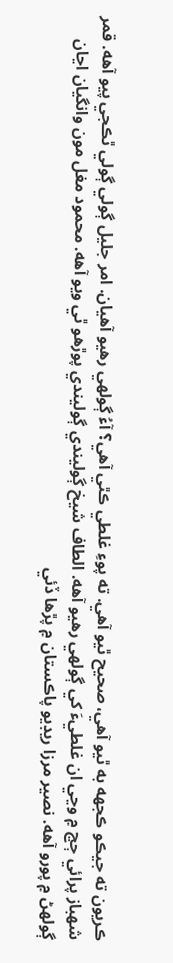ڪريون ته جيڪو ڪجهه به ٿيو آهي، صحيح ٿيو آهي. ته پوءِ غلطي ڪٿي آهي؟ آءُ ڳولهي رهيو آهيان. امر جليل ڳولي ڳولي ٿڪجي پيو آهه. قمر شهباز پرائي ڄڃ ۾ وڃي ان غلطيءَ کي ڳولهي رهيو آهه. الطاف شيخ ڳوليندي ڳوليندي پوڙهو ٿي ويو آهه. محمود مغل مون وانگيان اڃان ڳولهڻ ۾ پورو آهه. نصير مرزا ريڊيو پاڪستان ۾ پڙها ڏئي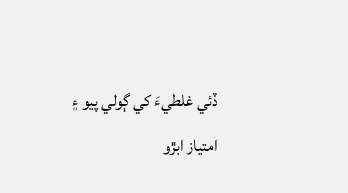ڏئي غلطيءَ کي ڳولي پيو ۽ امتياز ابڙو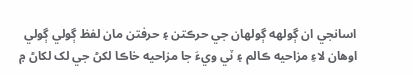اسانجي ان ڳولهه ڳولهان جي حرڪتن ۽ حرفتن مان لفظ ڳولي ڳولي اوهان لاءِ مزاحيه ڪالم ۽ ٽي ويءَ جا مزاحيه خاڪا لکڻ جي لک لکاڻ ۾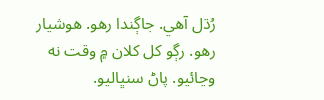رُڌل آهي. جاڳندا رهو. هوشيار رهو. رڳو کل کلان ۾ وقت نه وڃائيو. پاڻ سنڀاليو.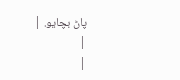پاڻ بچايو. |
|
|